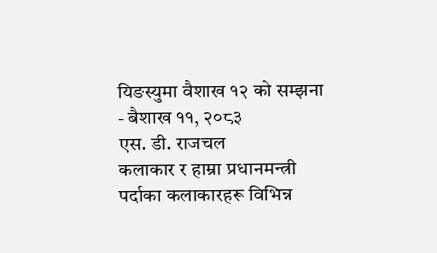यिङस्युमा वैशाख १२ को सम्झना
- बैशाख ११, २०८३
एस. डी. राजचल
कलाकार र हाम्रा प्रधानमन्त्री
पर्दाका कलाकारहरू विभिन्न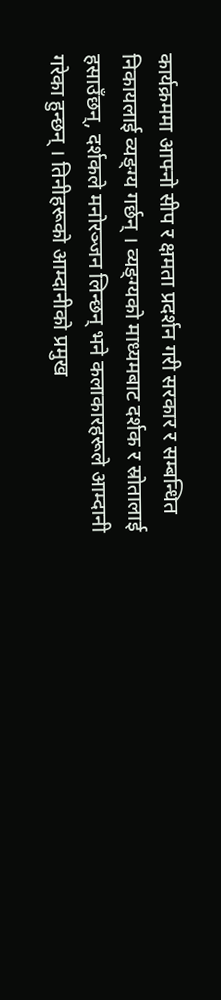कार्यक्रममा आफ्नो सीप र क्षमता प्रदर्शन गरी सरकार र सम्बन्धित निकायलाई व्यङ्ग्य गर्छन् । व्यङ्ग्यको माध्यमबाट दर्शक र स्रोतालाई हसाउँछन्, दर्शकले मनोरञ्जन लिन्छन् भने कलाकारहरूले आम्दानी गरेका हुन्छन् । तिनीहरूको आम्दानीको प्रमुख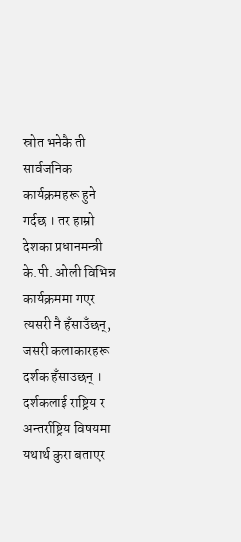स्रोत भनेकै ती सार्वजनिक कार्यक्रमहरू हुने गर्दछ । तर हाम्रो देशका प्रधानमन्त्री के.पी. ओली विभिन्न कार्यक्रममा गएर त्यसरी नै हँसाउँछन्, जसरी कलाकारहरू दर्शक हँसाउछन् । दर्शकलाई राष्ट्रिय र अन्तर्राष्ट्रिय विषयमा यथार्थ कुरा बताएर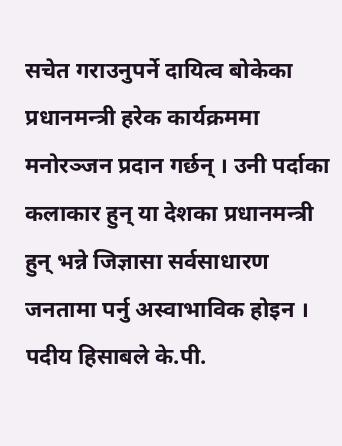सचेत गराउनुपर्ने दायित्व बोकेका प्रधानमन्त्री हरेक कार्यक्रममा मनोरञ्जन प्रदान गर्छन् । उनी पर्दाका कलाकार हुन् या देशका प्रधानमन्त्री हुन् भन्ने जिज्ञासा सर्वसाधारण जनतामा पर्नु अस्वाभाविक होइन ।
पदीय हिसाबले के.पी.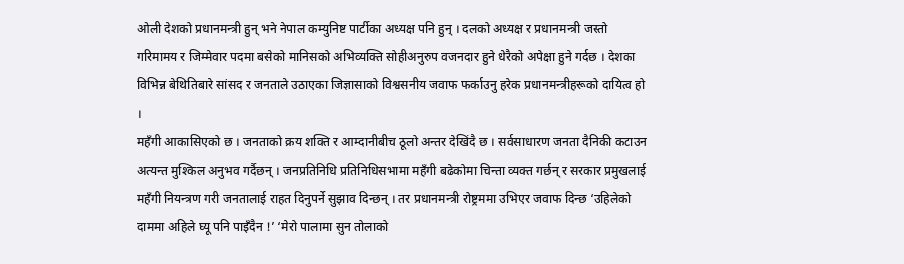ओली देशको प्रधानमन्त्री हुन् भने नेपाल कम्युनिष्ट पार्टीका अध्यक्ष पनि हुन् । दलको अध्यक्ष र प्रधानमन्त्री जस्तो गरिमामय र जिम्मेवार पदमा बसेको मानिसको अभिव्यक्ति सोहीअनुरुप वजनदार हुने धेरैको अपेक्षा हुने गर्दछ । देशका विभिन्न बेथितिबारे सांसद र जनताले उठाएका जिज्ञासाको विश्वसनीय जवाफ फर्काउनु हरेक प्रधानमन्त्रीहरूको दायित्व हो ।
महँगी आकासिएको छ । जनताको क्रय शक्ति र आम्दानीबीच ठूलो अन्तर देखिंदै छ । सर्वसाधारण जनता दैनिकी कटाउन अत्यन्त मुश्किल अनुभव गर्दैछन् । जनप्रतिनिधि प्रतिनिधिसभामा महँगी बढेकोमा चिन्ता व्यक्त गर्छन् र सरकार प्रमुखलाई महँगी नियन्त्रण गरी जनतालाई राहत दिनुपर्ने सुझाव दिन्छन् । तर प्रधानमन्त्री रोष्ट्रममा उभिएर जवाफ दिन्छ ‘उहिलेको दाममा अहिले घ्यू पनि पाइँदैन !’ ‘मेरो पालामा सुन तोलाको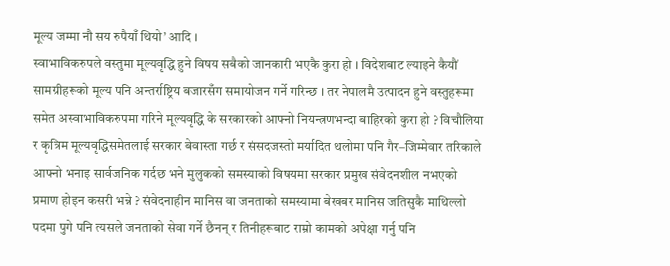मूल्य जम्मा नौ सय रुपैयाँ थियो’ आदि ।
स्वाभाविकरुपले वस्तुमा मूल्यवृद्धि हुने विषय सबैको जानकारी भएकै कुरा हो । विदेशबाट ल्याइने कैयौं सामग्रीहरूको मूल्य पनि अन्तर्राष्ट्रिय बजारसँग समायोजन गर्ने गरिन्छ । तर नेपालमै उत्पादन हुने वस्तुहरूमा समेत अस्वाभाविकरुपमा गरिने मूल्यवृद्धि के सरकारको आफ्नो नियन्त्रणभन्दा बाहिरको कुरा हो ? विचौलिया र कृत्रिम मूल्यवृद्धिसमेतलाई सरकार बेवास्ता गर्छ र संसदजस्तो मर्यादित थलोमा पनि गैर–जिम्मेवार तरिकाले आफ्नो भनाइ सार्वजनिक गर्दछ भने मुलुकको समस्याको विषयमा सरकार प्रमुख संवेदनशील नभएको प्रमाण होइन कसरी भन्ने ? संवेदनाहीन मानिस वा जनताको समस्यामा बेखबर मानिस जतिसुकै माथिल्लो पदमा पुगे पनि त्यसले जनताको सेवा गर्ने छैनन् र तिनीहरूबाट राम्रो कामको अपेक्षा गर्नु पनि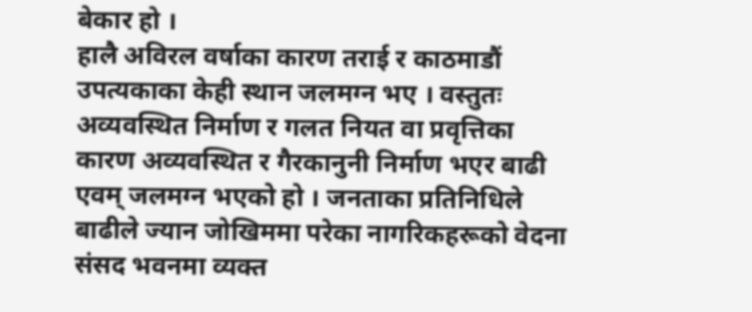बेकार हो ।
हालै अविरल वर्षाका कारण तराई र काठमाडौं उपत्यकाका केही स्थान जलमग्न भए । वस्तुतः अव्यवस्थित निर्माण र गलत नियत वा प्रवृत्तिका कारण अव्यवस्थित र गैरकानुनी निर्माण भएर बाढी एवम् जलमग्न भएको हो । जनताका प्रतिनिधिले बाढीले ज्यान जोखिममा परेका नागरिकहरूको वेदना संसद भवनमा व्यक्त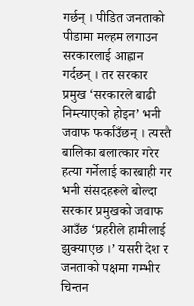गर्छन् । पीडित जनताको पीडामा मल्हम लगाउन सरकारलाई आह्वान गर्दछन् । तर सरकार प्रमुख ‘सरकारले बाढी निम्त्याएको होइन’ भनी जवाफ फर्काउँछन् । त्यस्तै बालिका बलात्कार गरेर हत्या गर्नेलाई कारबाही गर भनी संसदहरूले बोल्दा सरकार प्रमुखको जवाफ आउँछ ‘प्रहरीले हामीलाई झुक्याएछ ।’ यसरी देश र जनताको पक्षमा गम्भीर चिन्तन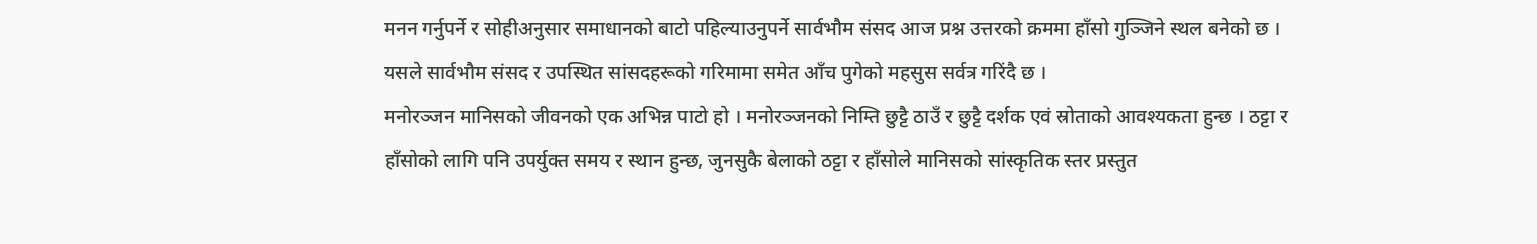मनन गर्नुपर्ने र सोहीअनुसार समाधानको बाटो पहिल्याउनुपर्ने सार्वभौम संसद आज प्रश्न उत्तरको क्रममा हाँसो गुञ्जिने स्थल बनेको छ । यसले सार्वभौम संसद र उपस्थित सांसदहरूको गरिमामा समेत आँच पुगेको महसुस सर्वत्र गरिंदै छ ।
मनोरञ्जन मानिसको जीवनको एक अभिन्न पाटो हो । मनोरञ्जनको निम्ति छुट्टै ठाउँ र छुट्टै दर्शक एवं स्रोताको आवश्यकता हुन्छ । ठट्टा र हाँसोको लागि पनि उपर्युक्त समय र स्थान हुन्छ, जुनसुकै बेलाको ठट्टा र हाँसोले मानिसको सांस्कृतिक स्तर प्रस्तुत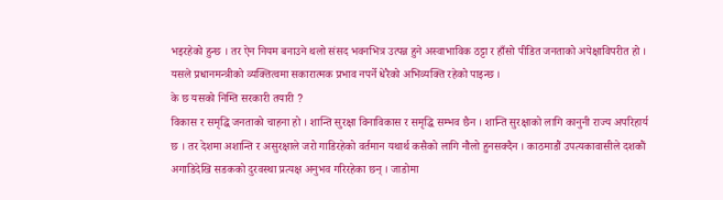भइरहेको हुन्छ । तर ऐन नियम बनाउने थलो संसद भवनभित्र उत्पन्न हुने अस्वाभाविक ठट्टा र हाँसो पीडित जनताको अपेक्षाविपरीत हो । यसले प्रधानमन्त्रीको व्यक्तित्वमा सकारात्मक प्रभाव नपर्ने धेरैको अभिव्यक्ति रहेको पाइन्छ ।
के छ यसको निम्ति सरकारी तयारी ?
विकास र समृद्धि जनताको चाहना हो । शान्ति सुरक्षा विनाविकास र समृद्धि सम्भव छैन । शान्ति सुरक्षाको लागि कानुनी राज्य अपरिहार्य छ । तर देशमा अशान्ति र असुरक्षाले जरो गाडिरहेको वर्तमान यथार्थ कसैको लागि नौलो हुनसक्दैन । काठमाडौं उपत्यकावासीले दशकौं अगाडिदेखि सडकको दुरवस्था प्रत्यक्ष अनुभव गरिरहेका छन् । जाडोमा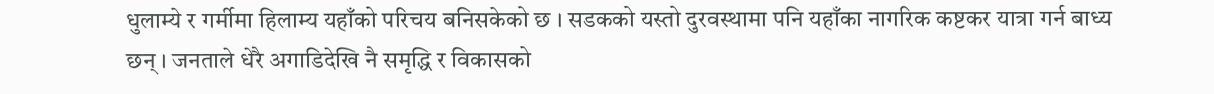धुलाम्ये र गर्मीमा हिलाम्य यहाँको परिचय बनिसकेको छ । सडकको यस्तो दुरवस्थामा पनि यहाँका नागरिक कष्टकर यात्रा गर्न बाध्य छन् । जनताले धेरै अगाडिदेखि नै समृद्धि र विकासको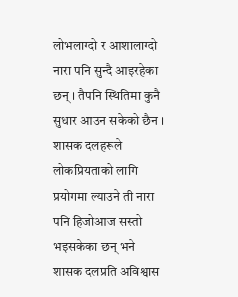लोभलाग्दो र आशालाग्दो नारा पनि सुन्दै आइरहेका छन् । तैपनि स्थितिमा कुनै सुधार आउन सकेको छैन । शासक दलहरूले लोकप्रियताको लागि प्रयोगमा ल्याउने ती नारा पनि हिजोआज सस्तो भइसकेका छन् भने शासक दलप्रति अविश्वास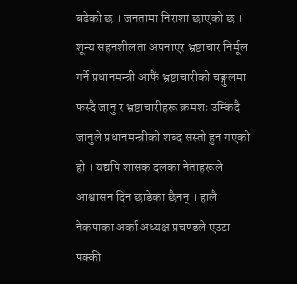बढेको छ । जनतामा निराशा छाएको छ । शून्य सहनशीलता अपनाएर भ्रष्टाचार निर्मूल गर्ने प्रधानमन्त्री आफैं भ्रष्टाचारीको चङ्गुलमा फस्दै जानु र भ्रष्टाचारीहरू क्रमशः उम्किंदै जानुले प्रधानमन्त्रीको शब्द सस्तो हुन गएको हो । यद्यपि शासक दलका नेताहरूले आश्वासन दिन छाडेका छैनन् । हालै नेकपाका अर्का अध्यक्ष प्रचण्डले एउटा पक्की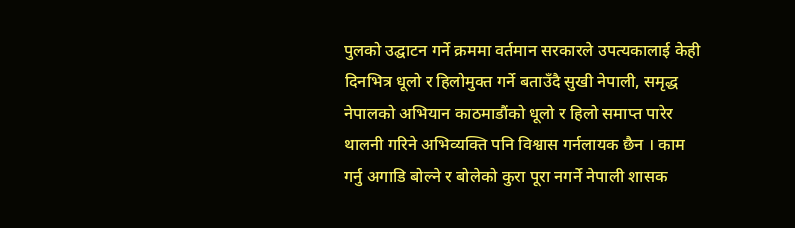पुलको उद्घाटन गर्ने क्रममा वर्तमान सरकारले उपत्यकालाई केही दिनभित्र धूलो र हिलोमुक्त गर्ने बताउँदै सुखी नेपाली, समृद्ध नेपालको अभियान काठमाडौंको धूलो र हिलो समाप्त पारेर थालनी गरिने अभिव्यक्ति पनि विश्वास गर्नलायक छैन । काम गर्नु अगाडि बोल्ने र बोलेको कुरा पूरा नगर्ने नेपाली शासक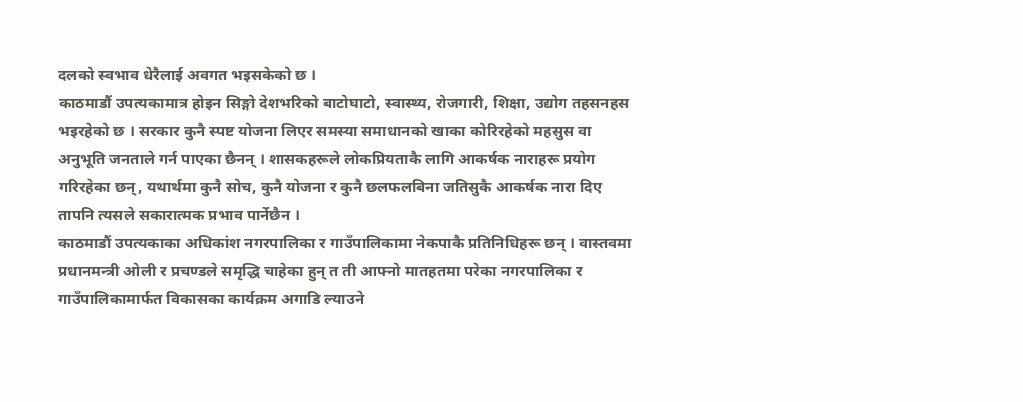दलको स्वभाव धेरैलाई अवगत भइसकेको छ ।
काठमाडौं उपत्यकामात्र होइन सिङ्गो देशभरिको बाटोघाटो, स्वास्थ्य, रोजगारी, शिक्षा, उद्योग तहसनहस भइरहेको छ । सरकार कुनै स्पष्ट योजना लिएर समस्या समाधानको खाका कोरिरहेको महसुस वा अनुभूति जनताले गर्न पाएका छैनन् । शासकहरूले लोकप्रियताकै लागि आकर्षक नाराहरू प्रयोग गरिरहेका छन्, यथार्थमा कुनै सोच, कुनै योजना र कुनै छलफलबिना जतिसुकै आकर्षक नारा दिए तापनि त्यसले सकारात्मक प्रभाव पार्नेछैन ।
काठमाडौं उपत्यकाका अधिकांश नगरपालिका र गाउँपालिकामा नेकपाकै प्रतिनिधिहरू छन् । वास्तवमा प्रधानमन्त्री ओली र प्रचण्डले समृद्धि चाहेका हुन् त ती आफ्नो मातहतमा परेका नगरपालिका र गाउँपालिकामार्फत विकासका कार्यक्रम अगाडि ल्याउने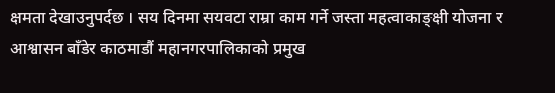क्षमता देखाउनुपर्दछ । सय दिनमा सयवटा राम्रा काम गर्ने जस्ता महत्वाकाङ्क्षी योजना र आश्वासन बाँडेर काठमाडौं महानगरपालिकाको प्रमुख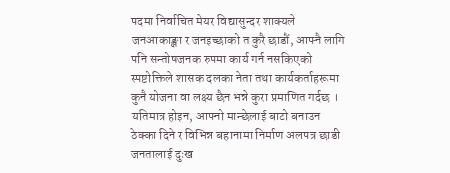पदमा निर्वाचित मेयर विद्यासुन्दर शाक्यले जनआकाङ्क्षा र जनइच्छाको त कुरै छाडौं, आफ्नै लागि पनि सन्तोषजनक रुपमा कार्य गर्न नसकिएको स्पष्टोक्तिले शासक दलका नेता तथा कार्यकर्ताहरूमा कुनै योजना वा लक्ष्य छैन भन्ने कुरा प्रमाणित गर्दछ । यतिमात्र होइन, आफ्नो मान्छेलाई बाटो बनाउन ठेक्का दिने र विभिन्न बहानामा निर्माण अलपत्र छाडी जनतालाई दुःख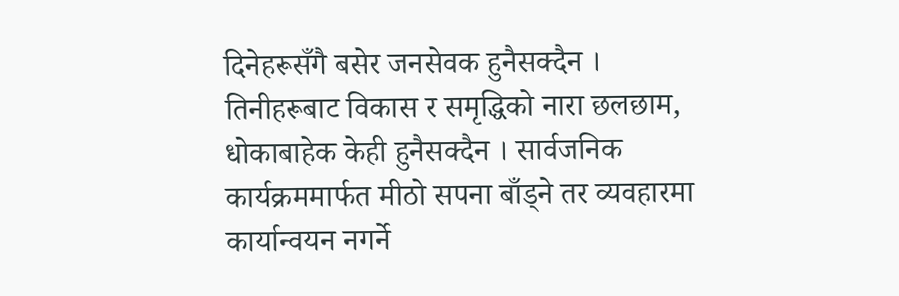दिनेहरूसँगै बसेर जनसेवक हुनैसक्दैन । तिनीहरूबाट विकास र समृद्धिको नारा छलछाम, धोकाबाहेक केही हुनैसक्दैन । सार्वजनिक कार्यक्रममार्फत मीठो सपना बाँड्ने तर व्यवहारमा कार्यान्वयन नगर्ने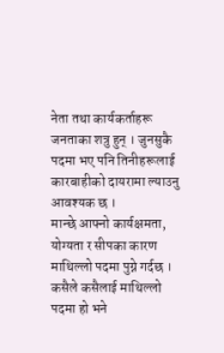नेता तथा कार्यकर्ताहरू जनताका शत्रु हुन् । जुनसुकै पदमा भए पनि तिनीहरूलाई कारबाहीको दायरामा ल्याउनु आवश्यक छ ।
मान्छे आफ्नो कार्यक्षमता, योग्यता र सीपका कारण माथिल्लो पदमा पुग्ने गर्दछ । कसैले कसैलाई माथिल्लो पदमा हो भने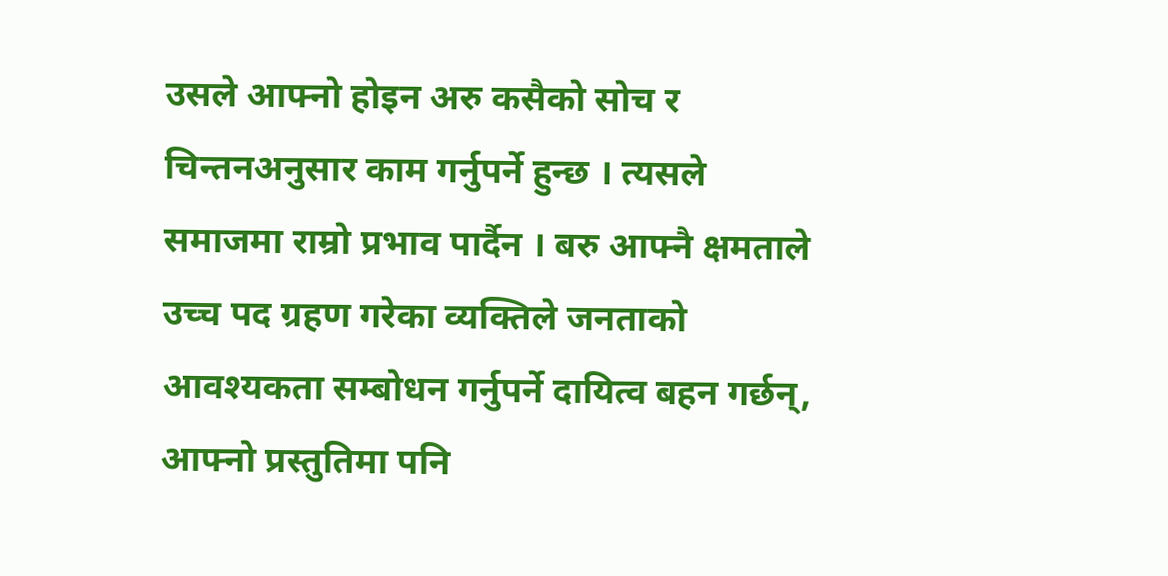उसले आफ्नो होइन अरु कसैको सोच र चिन्तनअनुसार काम गर्नुपर्ने हुन्छ । त्यसले समाजमा राम्रो प्रभाव पार्दैन । बरु आफ्नै क्षमताले उच्च पद ग्रहण गरेका व्यक्तिले जनताको आवश्यकता सम्बोधन गर्नुपर्ने दायित्व बहन गर्छन्, आफ्नो प्रस्तुतिमा पनि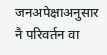जनअपेक्षाअनुसार नै परिवर्तन वा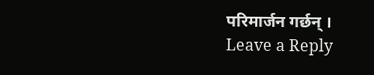परिमार्जन गर्छन् ।
Leave a Reply